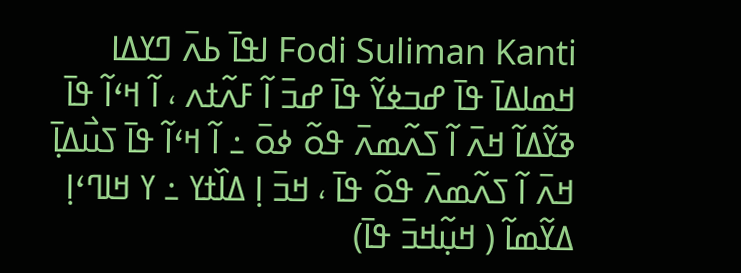Fodi Suliman Kanti ߊߟߊ߫ ߕߍ߫ ߣߌߡߊ ߞߘߊߡߊ߫ ߟߊ߫ ߝߏߦߌ߬ ߟߊ߫ ߝߏ߫ ߊ߬ ߓߍ߬ߙߍ ، ߊ߬ ߞߵߊ߬ ߟߊ߫ ߢߌ߬ߡߊ߬ ߞߍ߫ ߊ߬ ߖߍ߬ߘߍ߫ ߟߋ߬ ߦߋ߫ ߸ ߊ߬ ߞߵߊ߬ ߟߊ߫ ߖߎ߯ߡߊ߲߫ ߞߍ߫ ߊ߬ ߖߍ߬ߘߍ߫ ߟߋ߬ ߟߊ߫ ، ߞߏ߫ ߊ߲ ߡߊ߰ߙߌ ߸ ߌ ߞߊߣߵߊ߲ ߡߌ߬ߘߊ߬ ( ߞߎ߲߬ߞߏ߫ ߟߊ߫)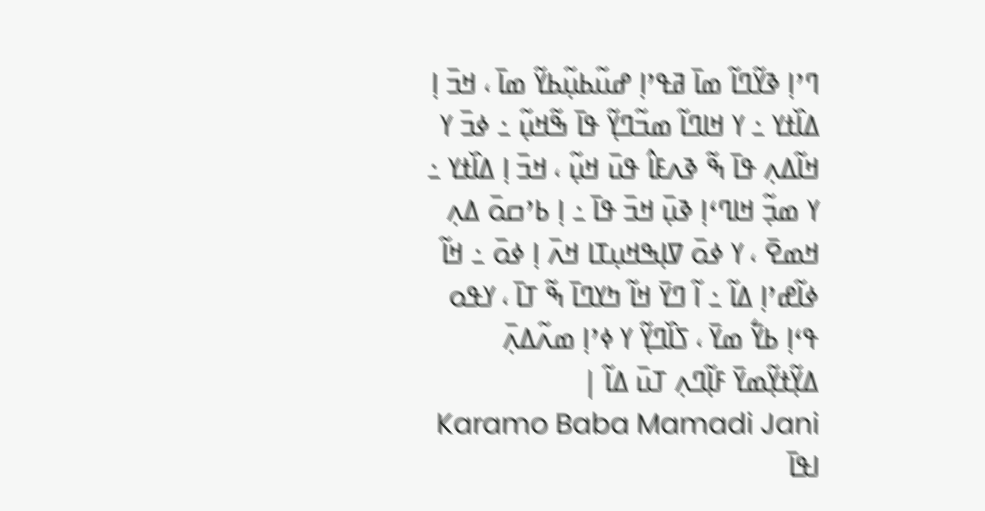ߣߴߊ߲ ߢߌ߬ߣߊ߬ ߘߊ߫ ߥߟߴߊ߲ ߝߎ߬ߕߎ߲߬ߕߌ߬ ߘߊ߫ ، ߞߏ߫ ߊ߲ ߡߊ߰ߙߌ ߸ ߌ ߞߊߣߊ߬ ߘߏ߬ߣߌ߲߬ ߟߊ߫ ߒ߬ߞߎ߲߬ ߸ ߦߏ߫ ߌ ߞߊ߬ߡߍ߲ ߟߊ߫ ߒ߬ ߢߍߓߊ߮ ߟߎ߫ ߞߎ߲߬ ، ߞߏ߫ ߊ߲ ߡߊ߰ߙߌ ߸ ߌ ߘߏ߲߬ ߞߊߣߵߊ߲ ߢߎ߲߫ ߞߏ߫ ߟߊ߫ ߸ ߊ߲ ߕߴߛߋ߫ ߡߍ߲ ߞߘߐ߫ ، ߌ ߦߋ߫ ߜߊ߲ߒߞߎ߲ߠߊ ߞߍ߫ ߊ߲ ߦߋ߫ ߸ ߞߊ߬ ߦߊ߬ߝߴߊ߲ ߡߊ߬ ߸ ߊ߬ ߣߌ߫ ߞߊ߬ ߤߌߣߊ߫ ߒ߬ ߠߊ߫ ، ߌߟߋ ߟߵߊ߲ ߕߌ߱ ߘߌ߫ ، ߖߊ߰ߣߌ߲߬ ߌ ߦߴߊ߲ ߘߍ߬ߡߍ߲߫ ߡߌ߲߬ߙߌ߲߬ߘߌ߫ ߓߊ߲߬ߣߍ߲ ߠߎ߫ ߡߊ߬ |
Karamo Baba Mamadi Jani ߊߟߊ߫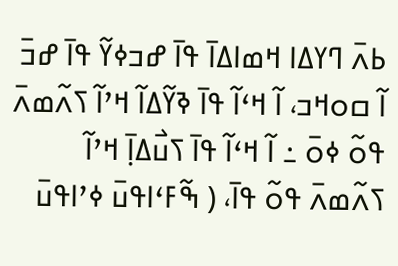ߕߍ߫ ߣߌߡߊ ߞߘߊߡߊ߫ ߟߊ߫ ߝߏߦߌ߬ ߟߊ߫ ߝߏ߫ ߊ߬ ߛߋߞߏ، ߊ߬ ߞߵߊ߬ ߟߊ߫ ߢߌ߬ߡߊ߬ ߞߴߊ߬ ߖߍ߬ߘߍ߫ ߟߋ߬ ߦߋ߫ ߸ ߊ߬ ߞߵߊ߬ ߟߊ߫ ߖߎ߯ߡߊ߲߫ ߞߴߊ߬ ߖߍ߬ߘߍ߫ ߟߋ߬ ߟߊ߫، ( ߒ߬ߓߵߊߟߎ߫ ߦߴߊߟߎ߫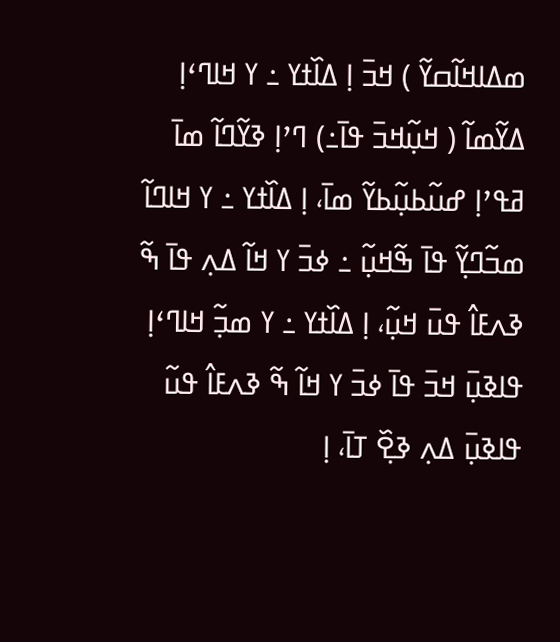ߘߡߊߞߊ߬ߛߌ߬ ) ߞߏ߫ ߊ߲ ߡߊ߰ߙߌ ߸ ߌ ߞߊߣߵߊ߲ ߡߌ߬ߘߊ߬ ( ߞߎ߲߬ߞߏ߫ ߟߊ߫߸) ߣߴߊ߲ ߢߌ߬ߣߊ߬ ߘߊ߫ ߥߟߴߊ߲ ߝߎ߬ߕߎ߲߬ߕߌ߬ ߘߊ߫، ߊ߲ ߡߊ߰ߙߌ ߸ ߌ ߞߊߣߊ߬ ߘߏ߬ߣߌ߲߬ ߟߊ߫ ߒ߬ߞߎ߲߬ ߸ ߦߏ߫ ߌ ߞߊ߬ ߡߍ߲ ߟߊ߫ ߒ߬ ߢߍߓߊ߮ ߟߎ߫ ߞߎ߲߬، ߊ߲ ߡߊ߰ߙߌ ߸ ߌ ߘߏ߲߬ ߞߊߣߵߊ߲ ߟߊߢߎ߲߫ ߞߏ߫ ߟߊ߫ ߦߏ߫ ߌ ߞߊ߬ ߒ߬ ߢߍߓߊ߮ ߟߎ߬ ߟߊߢߎ߲߫ ߡߍ߲ ߢߐ߲߰ ߠߊ߫، ߊ߲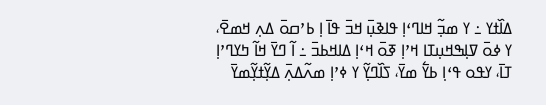ߡߊ߰ߙߌ ߸ ߌ ߘߏ߲߬ ߞߊߣߵߊ߲ ߟߊߢߎ߲߫ ߞߏ߫ ߟߊ߫ ߊ߲ ߕߴߛߋ߫ ߡߍ߲ ߞߘߐ߫، ߌ ߦߋ߫ ߜߊ߲ߒߞߎ߲ߠߊ ߞߴߊ߲ ߧߋ߫ ߞߵߊ߲ ߡߊߞߕߏ߫ ߸ ߊ߬ ߣߌ߫ ߞߊ߬ ߤߌߣߴߊ߲ ߠߊ߫، ߌߟߋ ߟߵߊ߲ ߕߌ߱ ߘߌ߫، ߖߊ߰ߣߌ߲߬ ߌ ߦߴߊ߲ ߘߍ߬ߡߍ߲߫ ߡߌ߲߬ߙߌ߲߬ߘߌ߫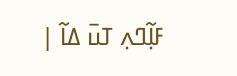ߓߊ߲߬ߣߍ߲ ߠߎ߫ ߡߊ߬ |